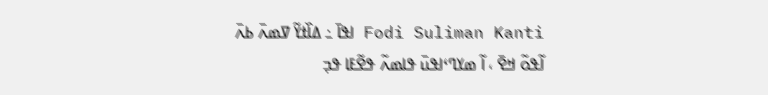Fodi Suliman Kanti ߊߟߊ߫ ߸ ߡߊ߰ߙߌ߬ ߜߘߍ߫ ߕߍ߫ ߊ߬ߟߋ߬ ߞߐ߫ ، ߊ߬ ߘߌߣߵߊߟߎ߫ ߟߊߘߍ߬ ߟߐ߬ߓߊ ߟߏ߲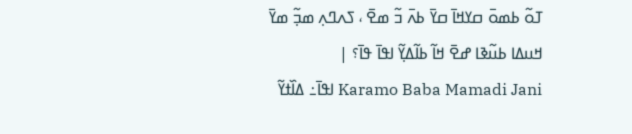ߠߋ߬ ߕߘߋ߫ ߛߌߞߊ߫ ߛߌ߫ ߕߍ߫ ߏ߬ ߘߐ߫ ، ߖߍߣߍ߲ ߘߏ߲߬ ߘߌ߫ ߞߎߡߊ ߕߎ߬ߢߊ ߝߐ߫ ߞߊ߬ ߕߊ߬ߡߌ߲߬ ߊߟߊ߫ ߟߊ߫؟ |
Karamo Baba Mamadi Jani ߊߟߊ߫߸ ߡߊ߰ߙߌ߬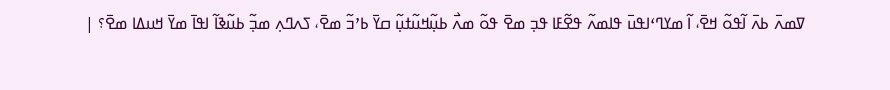ߜߘߍ߫ ߕߍ߫ ߊ߬ߟߋ߬ ߞߐ߫، ߊ߬ ߘߌߣߵߊߟߎ߫ ߟߊߘߍ߬ ߟߐ߬ߓߊ ߟߏ߲ ߘߐ߫ ߟߋ߬ ߘߍ߯ ߕߎ߲߬ߞߎ߬ߙߎ߲߬ ߛߌ߫ ߕߴߏ߬ ߘߐ߫، ߖߍߣߍ߲ ߘߏ߲߬ ߕߎ߬ߢߊ߬ ߊߟߊ߫ ߘߌ߫ ߞߎߡߊ ߘߐ߫؟ |